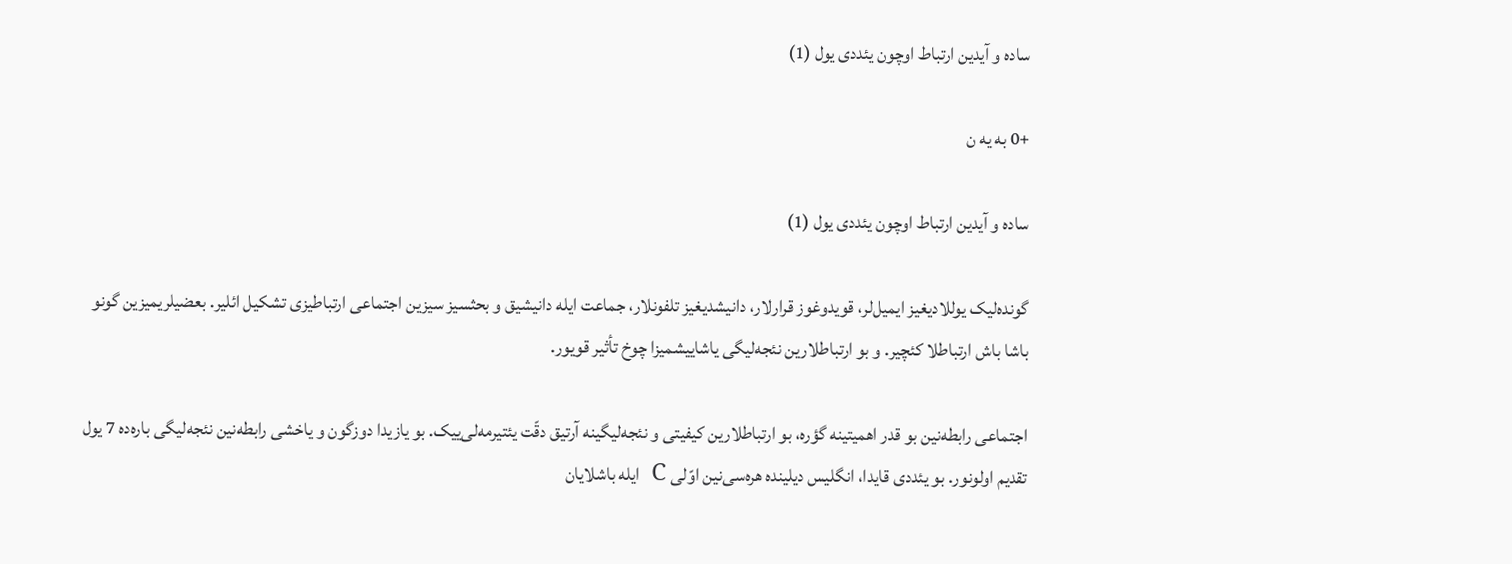ساده و آیدین ارتباط اوچون یئددی یول (1)

+0 به یه ن

ساده و آیدین ارتباط اوچون یئددی یول (1)

گونده‌لیک یوللادیغیز ایمیل‌لر، قویدوغوز قرارلار، دانیشدیغیز تلفونلار، جماعت ایله دانیشیق و بحثسیز سیزین اجتماعی ارتباطیزی تشکیل ائلیر. بعضیلریمیزین گونو باشا باش ارتباطلا کئچیر. و بو ارتباطلارین نئجه‌لیگی یاشاییشمیزا چوخ تأثیر قویور.

اجتماعی رابطه‌نین بو قدر اهمیتینه گؤره، بو ارتباطلارین کیفیتی و نئجه‌لیگینه آرتیق دقّت یئتیرمه‌لی‌ییک. بو یازیدا دوزگون و یاخشی رابطه‌نین نئجه‌لیگی باره‌ده 7 یول تقدیم اولونور. بو یئددی قایدا، انگلیس دیلینده هره‌سی‌نین اوّلی C  ایله باشلایان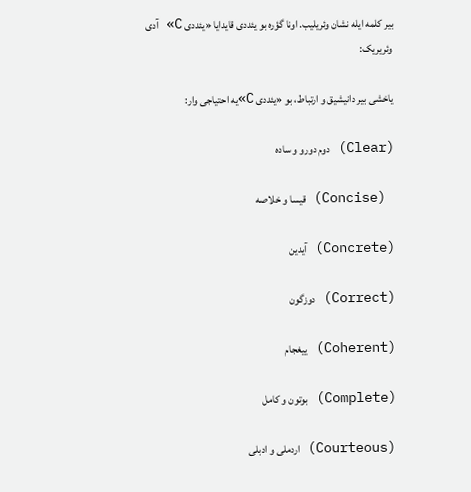بیر کلمه ایله نشان وئریلیب. اونا گؤره بو یئددی قایدایا «یئددی C» آدی وئریریک:

یاخشی بیر دانیشیق و ارتباط، بو «یئددی C»یه احتیاجی وار:

(Clear) دوم دورو و ساده‌

 (Concise) قیسا و خلاصه

(Concrete) آیدین

(Correct) دوزگون

(Coherent) ییغجام

(Complete) بوتون و کامل

(Courteous) اردملی و ادبلی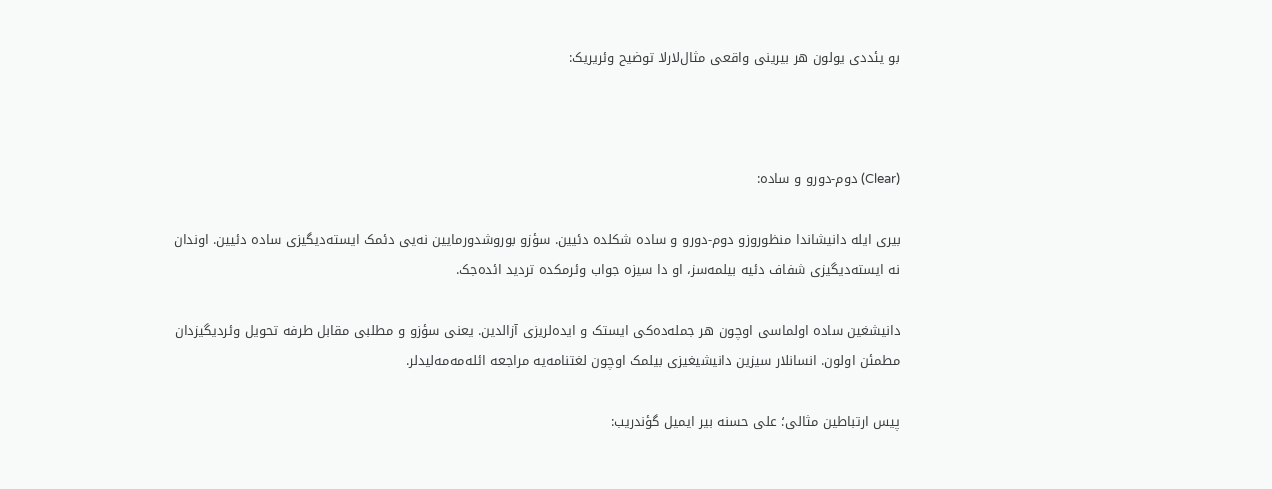بو یئددی یولون هر بیرینی واقعی مثال‌لارلا توضیح وئریریک:



(Clear) دوم-دورو و ساده:

بیری ایله دانیشاندا منظوروزو دوم-دورو و ساده شکلده دئیین. سؤزو بوروشدورمایین نه‌یی دئمک ایسته‌دیگیزی ساده دئیین. اوندان نه ایسته‌دیگیزی شفاف دئیه بیلمه‌سز، او دا سیزه جواب وئرمکده تردید ائده‌جک.

دانیشغین ساده اولماسی اوچون هر جمله‌ده‌کی ایستک و ایده‌لریزی آزالدین. یعنی سؤزو و مطلبی مقابل طرفه تحویل وئردیگیزدان مطمئن اولون. انسانلار سیزین دانیشیغیزی بیلمک اوچون لغتنامه‌یه‌ مراجعه ائله‌مه‌مه‌لیدلر.

پیس ارتباطین مثالی؛ علی حسنه بیر ایمیل گؤندریب: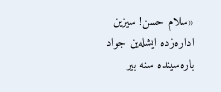«سلام حسن! سیزین اداره‌زده ایشله‌ین جواد باره‌سینده سنه بیر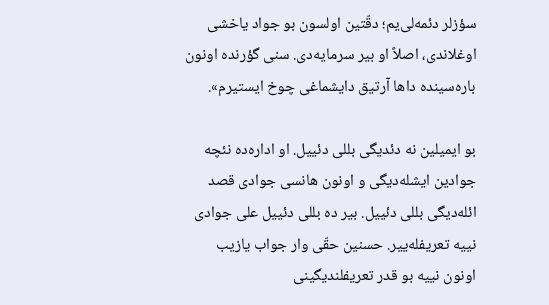سؤزلر دئمه‌لی‌یم؛ دقّتین اولسون بو جواد یاخشی اوغلاندی، اصلاً او بیر سرمایه‌دی. سنی گؤرنده اونون باره‌سینده داها آرتیق دایشماغی چوخ ایستیرم».

بو ایمیلین نه دئدیگی بللی دئییل. او اداره‌ده نئچه جوادین ایشله‌دیگی و اونون هانسی جوادی قصد ائله‌دیگی بللی دئییل. بیر ده بللی دئییل علی جوادی نییه تعریفله‌ییر. حسنین حقّی وار جواب یازیب اونون نییه بو قدر تعریفلندیگینی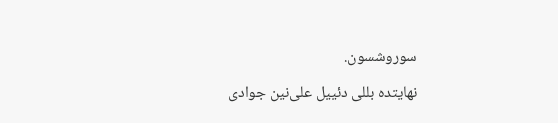سوروشسون.

نهایتده بللی دئییل علی‌نین جوادی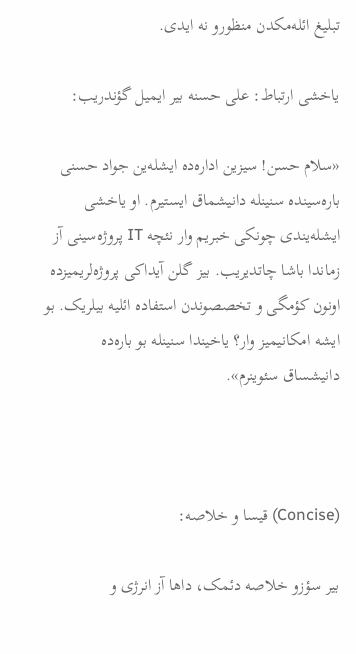تبلیغ ائله‌مکدن منظورو نه ایدی.

یاخشی ارتباط: علی حسنه بیر ایمیل گؤندریب:

«سلام حسن! سیزین اداره‌ده ایشله‌ین جواد حسنی باره‌سینده سنینله دانیشماق ایستیرم. او یاخشی ایشله‌یندی چونکی خبریم وار نئچه IT پروژه‌سینی آز زماندا باشا چاتدیریب. بیز گلن آیداکی پروژه‌لریمیزده اونون کؤمگی و تخصصوندن استفاده ائلیه بیلریک. بو ایشه امکانیمیز وار؟ یاخیندا سنینله بو باره‌ده دانیشساق سئوینرم».



(Concise) قیسا و خلاصه:

بیر سؤزو خلاصه دئمک، داها آز انرژی و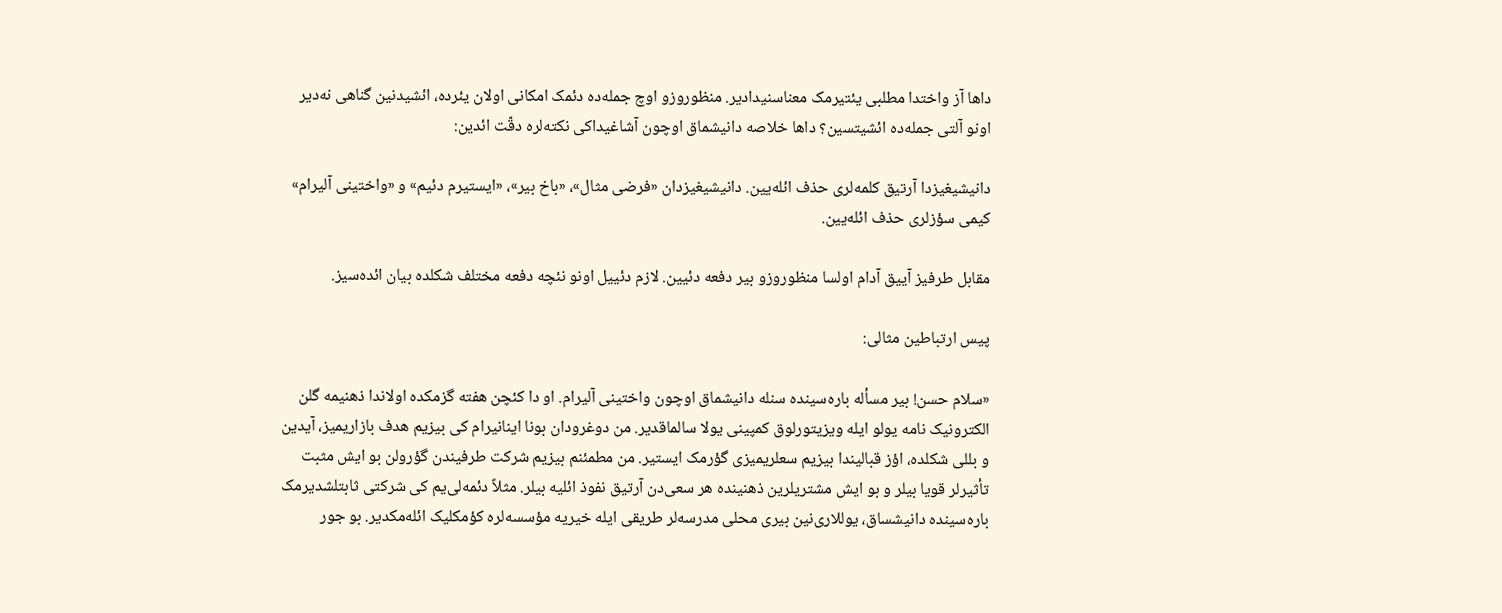داها آز واختدا مطلبی یئتیرمک معناسنیدادیر. منظوروزو اوچ جمله‌ده دئمک امکانی اولان یئرده، ائشیدنین گناهی نه‌دیر اونو آلتی جمله‌ده ائشیتسین؟ داها خلاصه دانیشماق اوچون آشاغیداکی نکته‌لره دقّت ائدین:

دانیشیغیزدا آرتیق کلمه‌لری حذف ائله‌یین. دانیشیغیزدان «فرضی مثال»، «باخ بیر»، «ایستیرم دئیم» و «واختینی آلیرام» کیمی سؤزلری حذف ائله‌یین.

مقابل طرفیز آییق آدام اولسا منظوروزو بیر دفعه دئیین. لازم دئییل اونو نئچه دفعه مختلف شکلده بیان ائده‌سیز.

پیس ارتباطین مثالی:

«سلام حسن! بیر مسأله باره‌سینده سنله دانیشماق اوچون واختینی آلیرام. او دا کئچن هفته گزمکده اولاندا ذهنیمه گلن الکترونیک نامه یولو ایله ویزیتورلوق کمپینی یولا ‌سالماقدیر. من دوغرودان بونا اینانیرام کی بیزیم هدف بازاریمیز، آیدین و بللی شکلده، اؤز قبالیندا بیزیم سعلریمیزی گؤرمک ایستیر. من مطمئنم بیزیم شرکت طرفیندن گؤرولن بو ایش مثبت تأثیرلر قویا بیلر و بو ایش مشتریلرین ذهنینده هر سعی‌دن آرتیق نفوذ ائلیه بیلر. مثلاً دئمه‌لی‌یم کی شرکتی ثابتلشدیرمک باره‌سینده دانیشساق، یوللاری‌نین بیری محلی مدرسه‌لر طریقی ایله خیریه مؤسسه‌لره کؤمکلیک ائله‌مکدیر. بو جور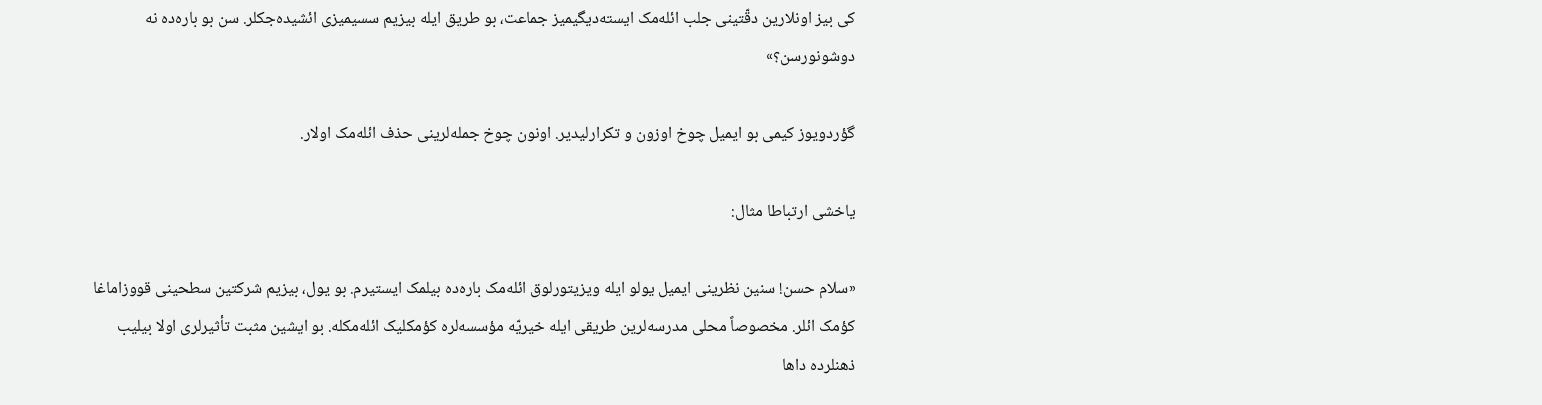کی بیز اونلارین دقّتینی جلب ائله‌مک ایسته‌دیگیمیز جماعت، بو طریق ایله بیزیم سسیمیزی ائشیده‌جکلر. سن بو باره‌ده نه دوشونورسن؟»

گؤردویوز کیمی بو ایمیل چوخ اوزون و تکرارلیدیر. اونون چوخ جمله‌لرینی حذف ائله‌مک اولار.

یاخشی ارتباطا مثال:

«سلام حسن! سنین نظرینی ایمیل یولو ایله ویزیتورلوق ائله‌مک باره‌ده بیلمک ایستیرم. بو یول، بیزیم شرکتین سطحینی قووزاماغا کؤمک ائلر. مخصوصاً محلی مدرسه‌لرین طریقی ایله خیریّه مؤسسه‌لره کؤمکلیک ائله‌مکله. بو ایشین مثبت تأثیرلری اولا بیلیب ذهنلرده داها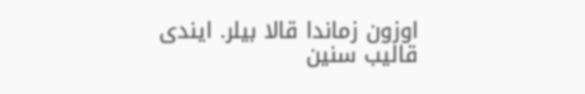اوزون زماندا قالا بیلر. ایندی قالیب سنین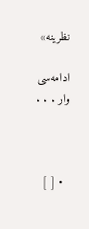نظرینه»

ادامه‌سی وار . . .



  • [ ]